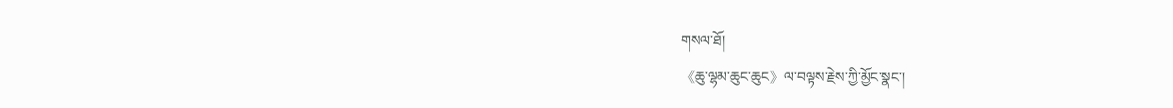གསལ་ཐོ།
《ཆུ་ལྷམ་ཆུང་ཆུང》ལ་བལྟས་རྗེས་ཀྱི་མྱོང་སྣང་།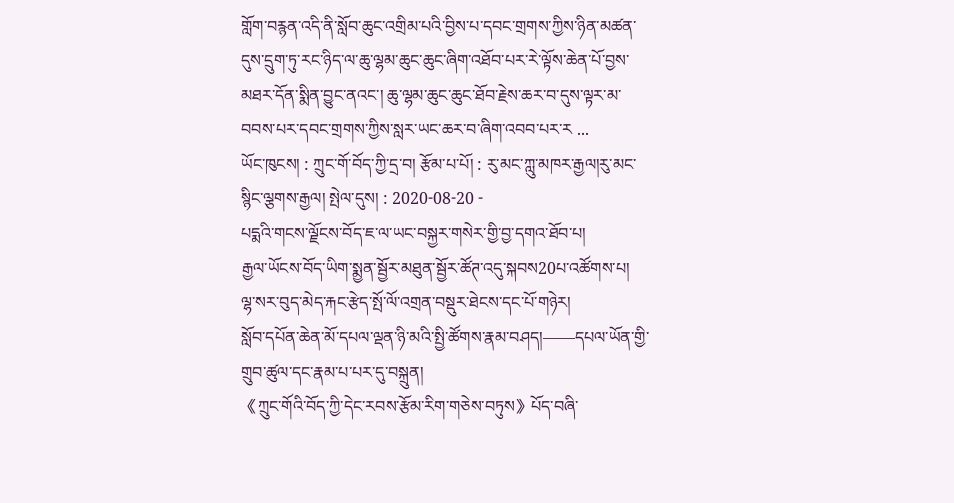གློག་བརྙན་འདི་ནི་སློབ་ཆུང་འགྲིམ་པའི་བྱིས་པ་དབང་གྲགས་ཀྱིས་ཉིན་མཚན་དུས་དྲུག་ཏུ་རང་ཉིད་ལ་ཆུ་ལྷམ་ཆུང་ཆུང་ཞིག་འཐོབ་པར་རེ་ལྟོས་ཆེན་པོ་བྱས་མཐར་དོན་སྨིན་བྱུང་ནའང་། ཆུ་ལྷམ་ཆུང་ཆུང་ཐོབ་རྗེས་ཆར་བ་དུས་ལྟར་མ་བབས་པར་དབང་གྲགས་ཀྱིས་སླར་ཡང་ཆར་བ་ཞིག་འབབ་པར་ར ...
ཡོང་ཁུངས། : ཀྲུང་གོ་བོད་ཀྱི་དྲ་བ། རྩོམ་པ་པོ། : རུ་མང་ཀླུ་མཁར་རྒྱལ།རུ་མང་སྙིང་ལྕགས་རྒྱལ། སྤེལ་དུས། : 2020-08-20 -
པདྨའི་གངས་ལྗོངས་བོད་ཇ་ལ་ཡང་བསྐྱར་གསེར་གྱི་བྱ་དགའ་ཐོབ་པ།
རྒྱལ་ཡོངས་བོད་ཡིག་སྨྱན་སྦྱོར་མཐུན་སྦྱོར་ཚོཊ་འདུ་སྐབས20པ་འཚོགས་པ།
ལྷ་སར་བུད་མེད་རྐང་རྩེད་སྤོ་ལོ་འགྲན་བསྡུར་ཐེངས་དང་པོ་གཉེར།
སློབ་དཔོན་ཆེན་མོ་དཔལ་ལྡན་ཉི་མའི་སྤྱི་ཚོགས་རྣམ་བཤད།——དཔལ་ཡོན་གྱི་གྲུབ་ཚུལ་དང་རྣམ་པ་པར་དུ་བསྐྲུན།
《ཀྲུང་གོའི་བོད་ཀྱི་དེང་རབས་རྩོམ་རིག་གཅེས་བཏུས》པོད་བཞི་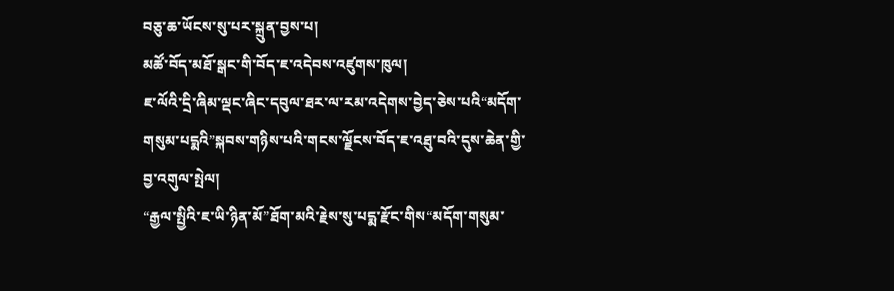བཅུ་ཆ་ཡོངས་སུ་པར་སྐྲུན་བྱས་པ།
མཚོ་བོད་མཐོ་སྒང་གི་བོད་ཇ་འདེབས་འཛུགས་ཁུལ།
ཇ་ལོའི་དྲི་ཞིམ་ལྡང་ཞིང་དབུལ་ཐར་ལ་རམ་འདེགས་བྱེད་ཅེས་པའི“མདོག་གསུམ་པདྨའི”སྐབས་གཉིས་པའི་གངས་ལྗོངས་བོད་ཇ་འཐུ་བའི་དུས་ཆེན་གྱི་བྱ་འགུལ་སྤེལ།
“རྒྱལ་སྤྱིའི་ཇ་ཡི་ཉིན་མོ”ཐོག་མའི་རྗེས་སུ་པདྨ་རྫོང་གིས“མདོག་གསུམ་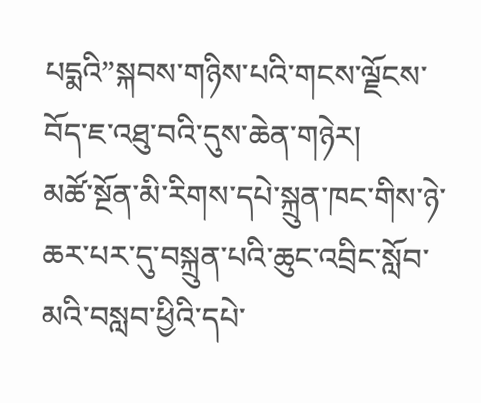པདྨའི”སྐབས་གཉིས་པའི་གངས་ལྗོངས་བོད་ཇ་འཐུ་བའི་དུས་ཆེན་གཉེར།
མཚོ་སྔོན་མི་རིགས་དཔེ་སྐྲུན་ཁང་གིས་ཉེ་ཆར་པར་དུ་བསྐྲུན་པའི་ཆུང་འབྲིང་སློབ་མའི་བསླབ་ཕྱིའི་དཔེ་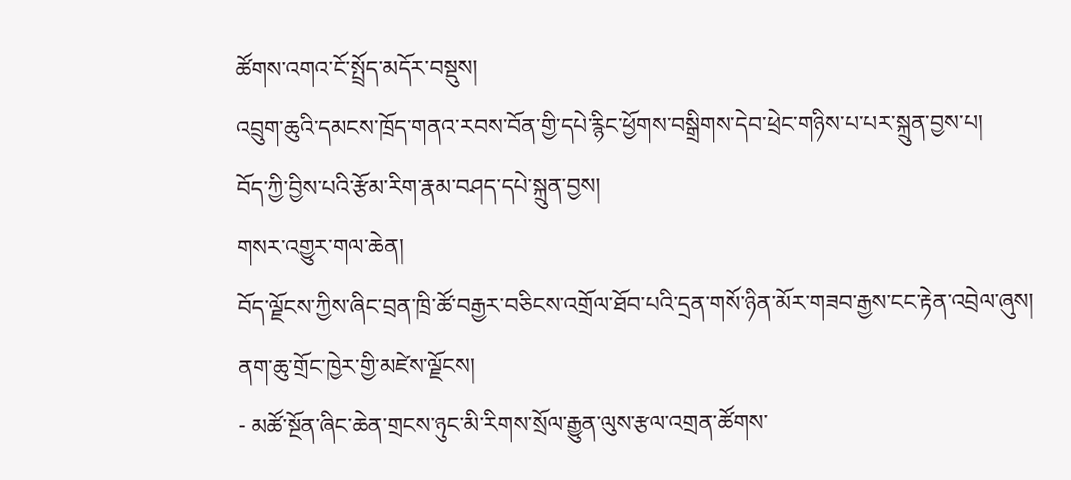ཚོགས་འགའ་ངོ་སྤྲོད་མདོར་བསྡུས།
འབྲུག་ཆུའི་དམངས་ཁྲོད་གནའ་རབས་བོན་གྱི་དཔེ་རྙིང་ཕྱོགས་བསྒྲིགས་དེབ་ཕྲེང་གཉིས་པ་པར་སྐྲུན་བྱས་པ།
བོད་ཀྱི་བྱིས་པའི་རྩོམ་རིག་རྣམ་བཤད་དཔེ་སྐྲུན་བྱས།
གསར་འགྱུར་གལ་ཆེན།
བོད་ལྗོངས་ཀྱིས་ཞིང་བྲན་ཁྲི་ཚོ་བརྒྱར་བཅིངས་འགྲོལ་ཐོབ་པའི་དྲན་གསོ་ཉིན་མོར་གཟབ་རྒྱས་ངང་རྟེན་འབྲེལ་ཞུས།
ནག་ཆུ་གྲོང་ཁྱེར་གྱི་མཛེས་ལྗོངས།
- མཚོ་སྔོན་ཞིང་ཆེན་གྲངས་ཉུང་མི་རིགས་སྲོལ་རྒྱུན་ལུས་རྩལ་འགྲན་ཚོགས་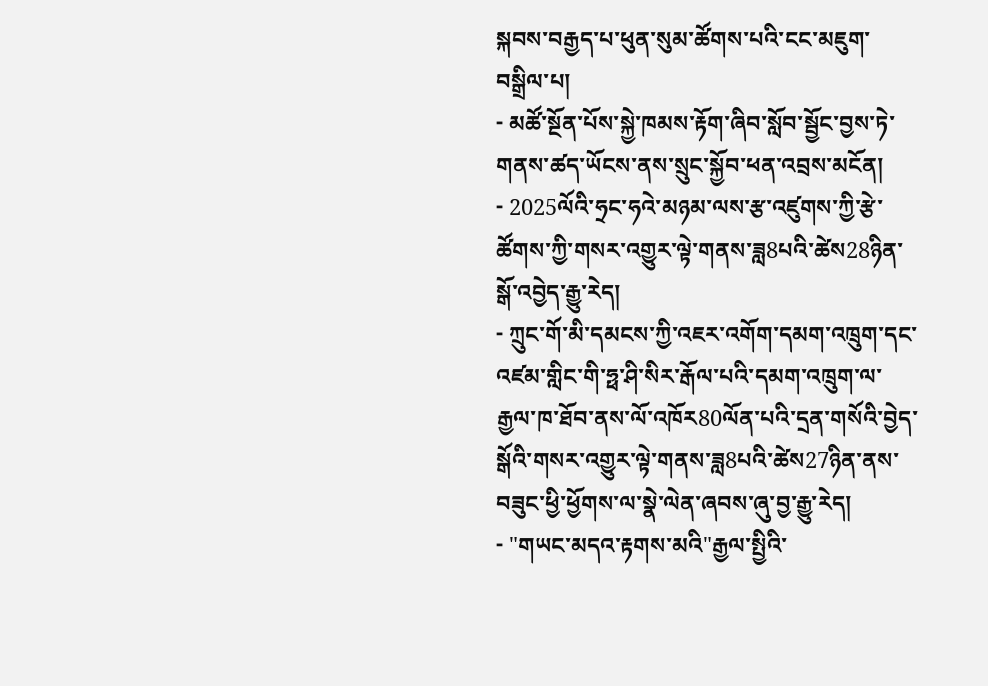སྐབས་བརྒྱད་པ་ཕུན་སུམ་ཚོགས་པའི་ངང་མཇུག་བསྒྲིལ་པ།
- མཚོ་སྔོན་པོས་སྐྱེ་ཁམས་རྟོག་ཞིབ་སློབ་སྦྱོང་བྱས་ཏེ་གནས་ཚད་ཡོངས་ནས་སྲུང་སྐྱོབ་ཕན་འབྲས་མངོན།
- 2025ལོའི་ཧྲང་ཧའེ་མཉམ་ལས་རྩ་འཛུགས་ཀྱི་རྩེ་ཚོགས་ཀྱི་གསར་འགྱུར་ལྟེ་གནས་ཟླ8པའི་ཚེས28ཉིན་སྒོ་འབྱེད་རྒྱུ་རེད།
- ཀྲུང་གོ་མི་དམངས་ཀྱི་འཇར་འགོག་དམག་འཁྲུག་དང་འཛམ་གླིང་གི་ཧྥ་ཤི་སིར་རྒོལ་པའི་དམག་འཁྲུག་ལ་རྒྱལ་ཁ་ཐོབ་ནས་ལོ་འཁོར80ལོན་པའི་དྲན་གསོའི་བྱེད་སྒོའི་གསར་འགྱུར་ལྟེ་གནས་ཟླ8པའི་ཚེས27ཉིན་ནས་བཟུང་ཕྱི་ཕྱོགས་ལ་སྣེ་ལེན་ཞབས་ཞུ་བྱ་རྒྱུ་རེད།
- "གཡང་མདའ་རྟགས་མའི"རྒྱལ་སྤྱིའི་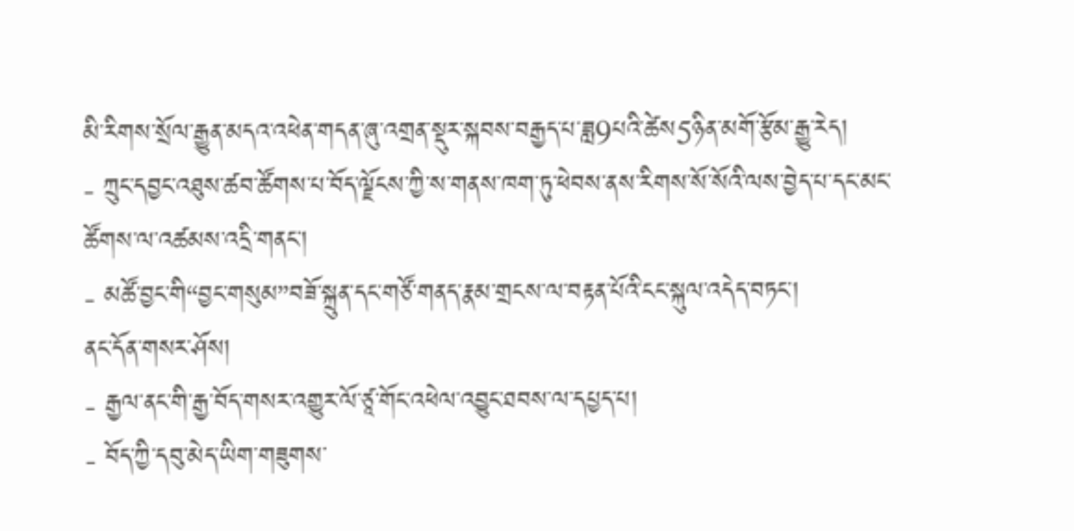མི་རིགས་སྲོལ་རྒྱུན་མདའ་འཕེན་གདན་ཞུ་འགྲན་སྡུར་སྐབས་བརྒྱད་པ་ཟླ9པའི་ཚེས5ཉིན་མགོ་རྩོམ་རྒྱུ་རེད།
- ཀྲུང་དབྱང་འཐུས་ཚབ་ཚོགས་པ་བོད་ལྗོངས་ཀྱི་ས་གནས་ཁག་ཏུ་ཕེབས་ནས་རིགས་སོ་སོའི་ལས་བྱེད་པ་དང་མང་ཚོགས་ལ་འཚམས་འདྲི་གནང་།
- མཚོ་བྱང་གི“བྱང་གསུམ”བཟོ་སྐྲུན་དང་གཙོ་གནད་རྣམ་གྲངས་ལ་བརྟན་པོའི་ངང་སྐུལ་འདེད་བཏང་།
ནང་དོན་གསར་ཤོས།
- རྒྱལ་ནང་གི་རྒྱ་བོད་གསར་འགྱུར་ལོ་ཙཱ་གོང་འཕེལ་འབྱུང་ཐབས་ལ་དཔྱད་པ།
- བོད་ཀྱི་དབུ་མེད་ཡིག་གཟུགས་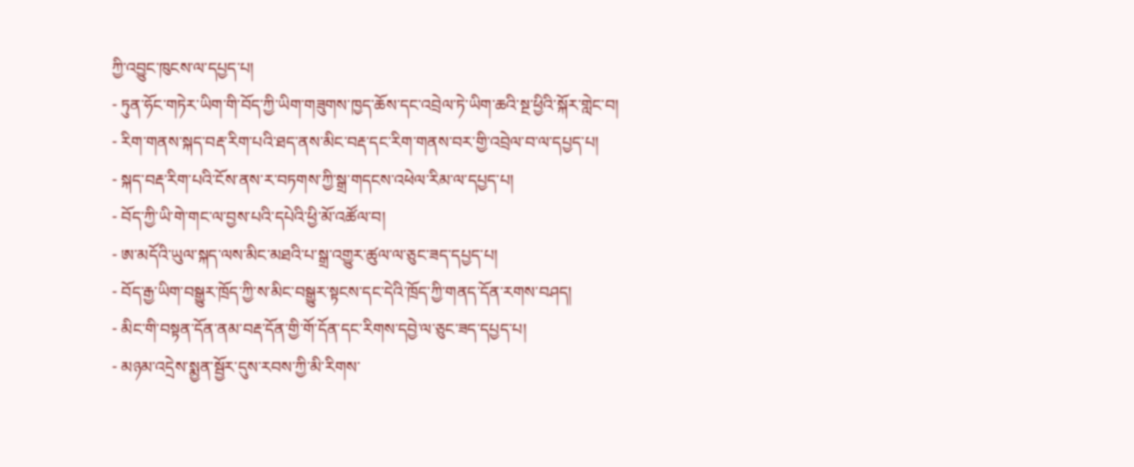ཀྱི་འབྱུང་ཁུངས་ལ་དཔྱད་པ།
- ཏུན་ཧོང་གཏེར་ཡིག་གི་བོད་ཀྱི་ཡིག་གཟུགས་ཁྱད་ཆོས་དང་འབྲེལ་ཏེ་ཡིག་ཆའི་སྔ་ཕྱིའི་སྐོར་གླེང་བ།
- རིག་གནས་སྐད་བརྡ་རིག་པའི་ཐད་ནས་མིང་བརྡ་དང་རིག་གནས་བར་གྱི་འབྲེལ་བ་ལ་དཔྱད་པ།
- སྐད་བརྡ་རིག་པའི་ངོས་ནས་ར་བཏགས་ཀྱི་སྒྲ་གདངས་འཕེལ་རིམ་ལ་དཔྱད་པ།
- བོད་ཀྱི་ཡི་གེ་གང་ལ་བྱས་པའི་དཔེའི་ཕྱི་མོ་འཚོལ་བ།
- ཨ་མདོའི་ཡུལ་སྐད་ལས་མིང་མཐའི་པ་སྒྲ་འགྱུར་ཚུལ་ལ་ཅུང་ཟད་དཔྱད་པ།
- བོད་རྒྱ་ཡིག་བསྒྱུར་ཁྲོད་ཀྱི་ས་མིང་བསྒྱུར་སྟངས་དང་དེའི་ཁྲོད་ཀྱི་གནད་དོན་རགས་བཤད།
- མིང་གི་བསྟན་དོན་ནམ་བརྡ་དོན་གྱི་གོ་དོན་དང་རིགས་དབྱེ་ལ་ཅུང་ཟད་དཔྱད་པ།
- མཉམ་འདྲེས་སྨྱན་སྦྱོར་དུས་རབས་ཀྱི་མི་རིགས་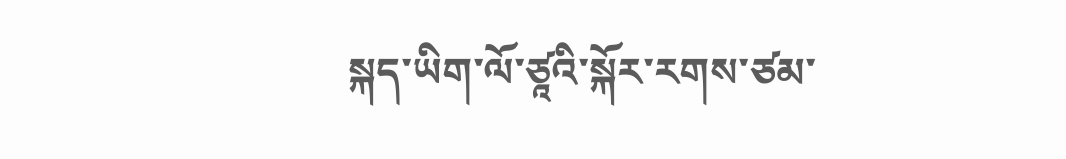སྐད་ཡིག་ལོ་ཙཱའི་སྐོར་རགས་ཙམ་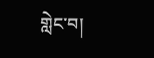གླེང་བ།